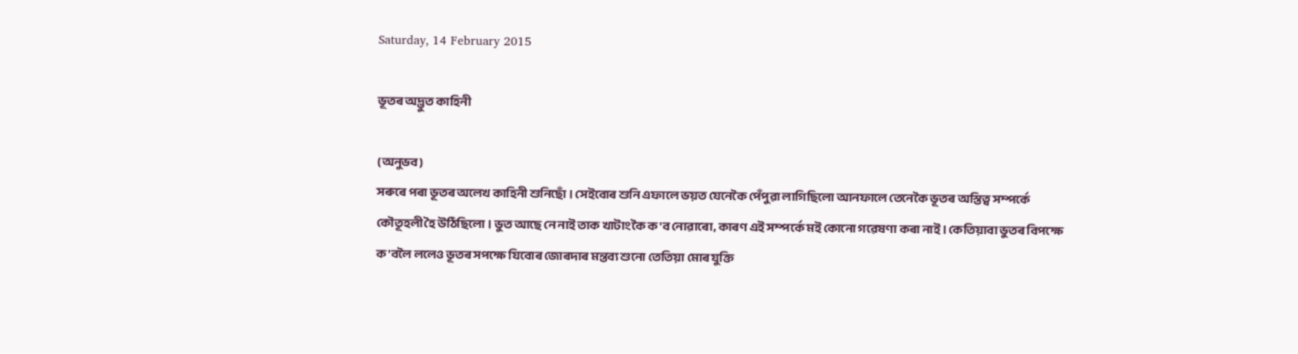Saturday, 14 February 2015

ভূতৰ অদ্ভুত কাহিনী

(অনুভব)
সৰুৰে পৰা ভূতৰ অলেখ কাহিনী শুনিছোঁ । সেইবোৰ শুনি এফালে ভয়ত যেনেকৈ পেঁপুৱা লাগিছিলো আনফালে তেনেকৈ ভূতৰ অস্তিত্ব সম্পৰ্কে কৌতূহলী হৈ উঠিছিলো । ভুত আছে নে নাই তাক খাটাংকৈ ক'ব নোৱাৰো, কাৰণ এই সম্পৰ্কে মই কোনো গৱেষণা কৰা নাই । কেতিয়াবা ভুতৰ বিপক্ষে ক'বলৈ ললেও ভূতৰ সপক্ষে যিবোৰ জোৰদাৰ মন্তব্য শুনো তেতিয়া মোৰ যুক্তি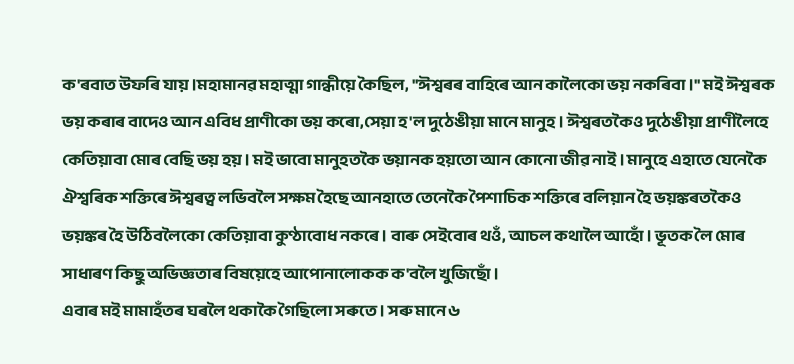ক'ৰবাত উফৰি যায় ।মহামানৱ মহাত্মা গান্ধীয়ে কৈছিল, ''ঈশ্বৰৰ বাহিৰে আন কালৈকো ভয় নকৰিবা ।'' মই ঈশ্বৰক ভয় কৰাৰ বাদেও আন এবিধ প্ৰাণীকো ভয় কৰো,সেয়া হ'ল দুঠেঙীয়া মানে মানুহ । ঈশ্বৰতকৈও দুঠেঙীয়া প্ৰাণীলৈহে কেতিয়াবা মোৰ বেছি ভয় হয় । মই ভাবো মানুহতকৈ ভয়ানক হয়তো আন কোনো জীৱ নাই । মানুহে এহাতে যেনেকৈ ঐশ্বৰিক শক্তিৰে ঈশ্বৰত্ব লভিবলৈ সক্ষম হৈছে আনহাতে তেনেকৈ পৈশাচিক শক্তিৰে বলিয়ান হৈ ভয়ঙ্কৰতকৈও ভয়ঙ্কৰ হৈ উঠিবলৈকো কেতিয়াবা কুণ্ঠাবোধ নকৰে । বাৰু সেইবোৰ থওঁ, আচল কথালৈ আহোঁ । ভূতক লৈ মোৰ সাধাৰণ কিছু অভিজ্ঞতাৰ বিষয়েহে আপোনালোকক ক'বলৈ খুজিছোঁ ।
এবাৰ মই মামাহঁতৰ ঘৰলৈ থকাকৈ গৈছিলো সৰুতে । সৰু মানে ৬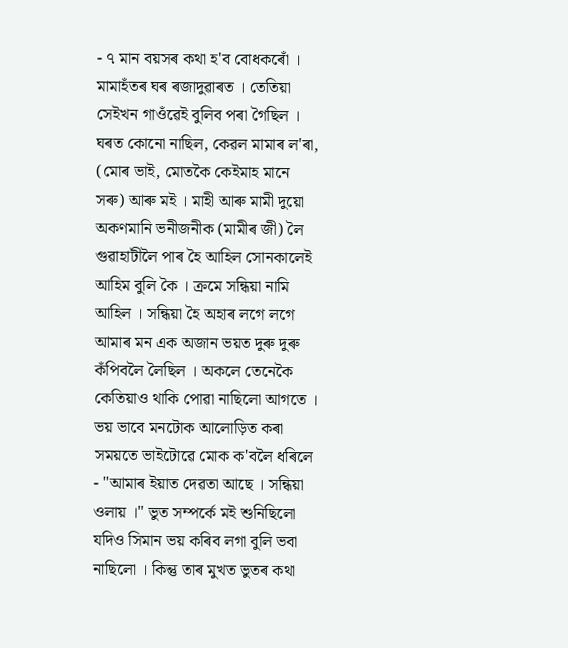- ৭ মান বয়সৰ কথা হ'ব বোধকৰোঁ । মামাহঁতৰ ঘৰ ৰজাদুৱাৰত । তেতিয়া সেইখন গাওঁৱেই বুলিব পৰা গৈছিল । ঘৰত কোনো নাছিল, কেৱল মামাৰ ল'ৰা, (মোৰ ভাই, মোতকৈ কেইমাহ মানে সৰু) আৰু মই । মাহী আৰু মামী দুয়ো অকণমানি ভনীজনীক (মামীৰ জী) লৈ গুৱাহাটীলৈ পাৰ হৈ আহিল সোনকালেই আহিম বুলি কৈ । ক্ৰমে সন্ধিয়া নামি আহিল । সন্ধিয়া হৈ অহাৰ লগে লগে আমাৰ মন এক অজান ভয়ত দুৰু দুৰু কঁপিবলৈ লৈছিল । অকলে তেনেকৈ কেতিয়াও থাকি পোৱা নাছিলো আগতে । ভয় ভাবে মনটোক আলোড়িত কৰা সময়তে ভাইটোৱে মোক ক'বলৈ ধৰিলে - ''আমাৰ ইয়াত দেৱতা আছে । সন্ধিয়া ওলায় ।" ভুত সম্পৰ্কে মই শুনিছিলো যদিও সিমান ভয় কৰিব লগা বুলি ভবা নাছিলো । কিন্তু তাৰ মুখত ভুতৰ কথা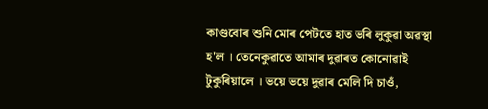কাণ্ডবোৰ শুনি মোৰ পেটতে হাত ভৰি লুকুৱা অৱস্থা হ'ল । তেনেকুৱাতে আমাৰ দুৱাৰত কোনোৱাই টুকুৰিয়ালে । ভয়ে ভয়ে দুৱাৰ মেলি দি চাওঁ,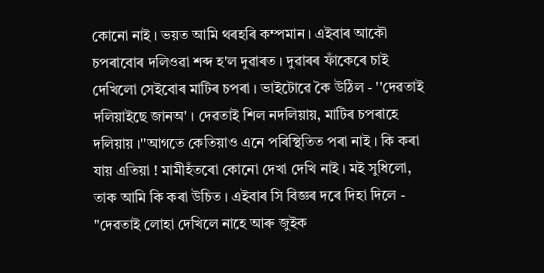কোনো নাই । ভয়ত আমি থৰহৰি কম্পমান । এইবাৰ আকৌ চপৰাবোৰ দলিওৱা শব্দ হ'ল দুৱাৰত । দুৱাৰৰ ফাঁকেৰে চাই দেখিলো সেইবোৰ মাটিৰ চপৰা । ভাইটোৱে কৈ উঠিল - ''দেৱতাই দলিয়াইছে জানঅ' । দেৱতাই শিল নদলিয়ায়, মাটিৰ চপৰাহে দলিয়ায় ।''আগতে কেতিয়াও এনে পৰিস্থিতিত পৰা নাই । কি কৰা যায় এতিয়া ! মামীহঁতৰো কোনো দেখা দেখি নাই । মই সুধিলো, তাক আমি কি কৰা উচিত । এইবাৰ সি বিজ্ঞৰ দৰে দিহা দিলে - "দেৱতাই লোহা দেখিলে নাহে আৰু জুইক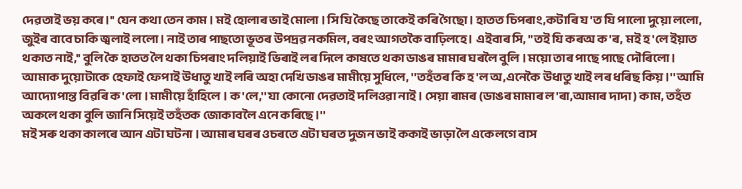দেৱতাই ভয় কৰে ।'' যেন কথা তেন কাম । মই হোলাৰ ভাই মোলা । সি যি কৈছে তাকেই কৰি গৈছো । হাতত চিপৰাং,কটাৰি য'ত যি পালো দুয়ো ললো, জুইৰ বাবে চাকি জ্বলাই ললো । নাই তাৰ পাছতো ভূতৰ উপদ্ৰৱ নকমিল, বৰং আগতকৈ বাঢ়িলহে । এইবাৰ সি, "তই যি কৰঅ ক'ৰ, মই হ'লে ইয়াত থকাত নাই,'' বুলি কৈ হাতত লৈ থকা চিপৰাং দলিয়াই ভিৰাই লৰ দিলে কাষতে থকা ডাঙৰ মামাৰ ঘৰলৈ বুলি । ময়ো তাৰ পাছে পাছে দৌৰিলো । আমাক দুয়োটাকে হেফাই ফেপাই উধাতু খাই লৰি অহা দেখি ডাঙৰ মামীয়ে সুধিলে, ''তহঁতৰ কি হ'ল অ,এনেকৈ উধাতু খাই লৰ ধৰিছ কিয় ।'' আমি আদ্যোপান্ত বিৱৰি ক'লো । মামীয়ে হাঁহিলে । ক'লে,'' যা কোনো দেৱতাই দলিওৱা নাই । সেয়া ৰামৰ (ডাঙৰ মামাৰ ল'ৰা,আমাৰ দাদা) কাম, তহঁত অকলে থকা বুলি জানি সিয়েই তহঁতক জোকাবলৈ এনে কৰিছে ।''
মই সৰু থকা কালৰে আন এটা ঘটনা । আমাৰ ঘৰৰ ওচৰতে এটা ঘৰত দুজন ভাই ককাই ভাড়া লৈ একেলগে বাস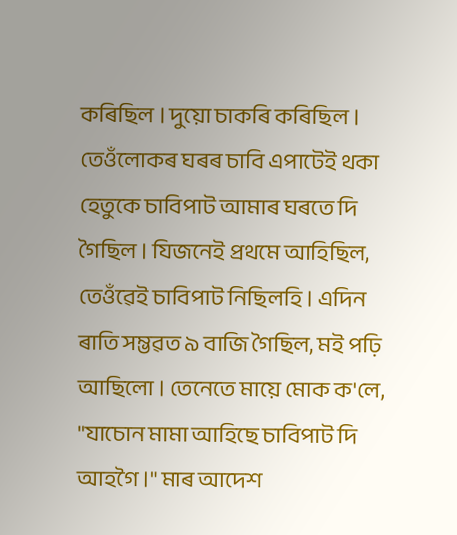কৰিছিল । দুয়ো চাকৰি কৰিছিল । তেওঁলোকৰ ঘৰৰ চাবি এপাটেই থকা হেতুকে চাবিপাট আমাৰ ঘৰতে দি গৈছিল । যিজনেই প্ৰথমে আহিছিল, তেওঁৱেই চাবিপাট নিছিলহি । এদিন ৰাতি সম্ভৱত ৯ বাজি গৈছিল, মই পঢ়ি আছিলো । তেনেতে মায়ে মোক ক'লে, "যাচোন মামা আহিছে চাবিপাট দি আহগৈ ।" মাৰ আদেশ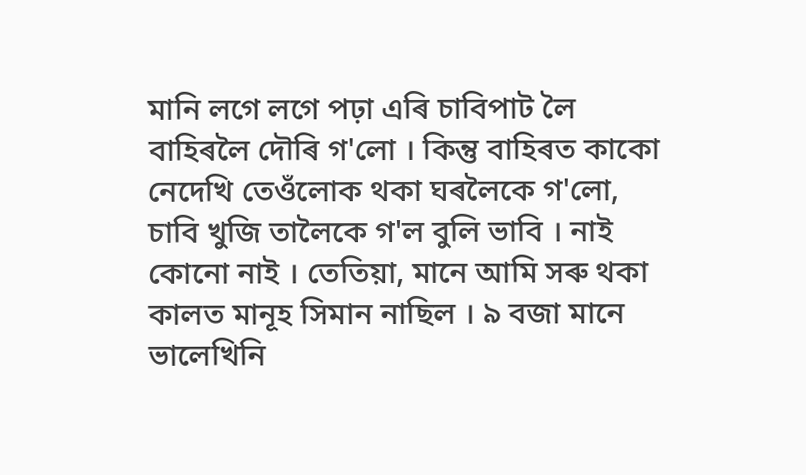মানি লগে লগে পঢ়া এৰি চাবিপাট লৈ বাহিৰলৈ দৌৰি গ'লো । কিন্তু বাহিৰত কাকো নেদেখি তেওঁলোক থকা ঘৰলৈকে গ'লো, চাবি খুজি তালৈকে গ'ল বুলি ভাবি । নাই কোনো নাই । তেতিয়া, মানে আমি সৰু থকা কালত মানূহ সিমান নাছিল । ৯ বজা মানে ভালেখিনি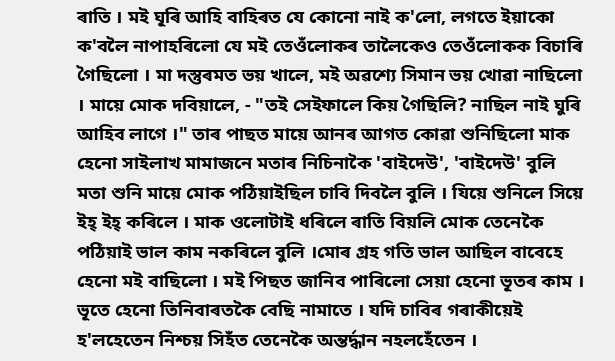ৰাতি । মই ঘূৰি আহি বাহিৰত যে কোনো নাই ক'লো, লগতে ইয়াকো ক'বলৈ নাপাহৰিলো যে মই তেওঁলোকৰ তালৈকেও তেওঁলোকক বিচাৰি গৈছিলো । মা দস্তুৰমত ভয় খালে, মই অৱশ্যে সিমান ভয় খোৱা নাছিলো । মায়ে মোক দবিয়ালে, - "তই সেইফালে কিয় গৈছিলি? নাছিল নাই ঘুৰি আহিব লাগে ।" তাৰ পাছত মায়ে আনৰ আগত কোৱা শুনিছিলো মাক হেনো সাইলাখ মামাজনে মতাৰ নিচিনাকৈ 'বাইদেউ', 'বাইদেউ' বুলি মতা শুনি মায়ে মোক পঠিয়াইছিল চাবি দিবলৈ বুলি । যিয়ে শুনিলে সিয়ে ইহ্ ইহ্ কৰিলে । মাক ওলোটাই ধৰিলে ৰাতি বিয়লি মোক তেনেকৈ পঠিয়াই ভাল কাম নকৰিলে বুলি ।মোৰ গ্ৰহ গতি ভাল আছিল বাবেহে হেনো মই বাছিলো । মই পিছত জানিব পাৰিলো সেয়া হেনো ভূতৰ কাম । ভূতে হেনো তিনিবাৰতকৈ বেছি নামাতে । যদি চাবিৰ গৰাকীয়েই হ'লহেতেন নিশ্চয় সিহঁত তেনেকৈ অন্তৰ্দ্ধান নহলহেঁতেন ।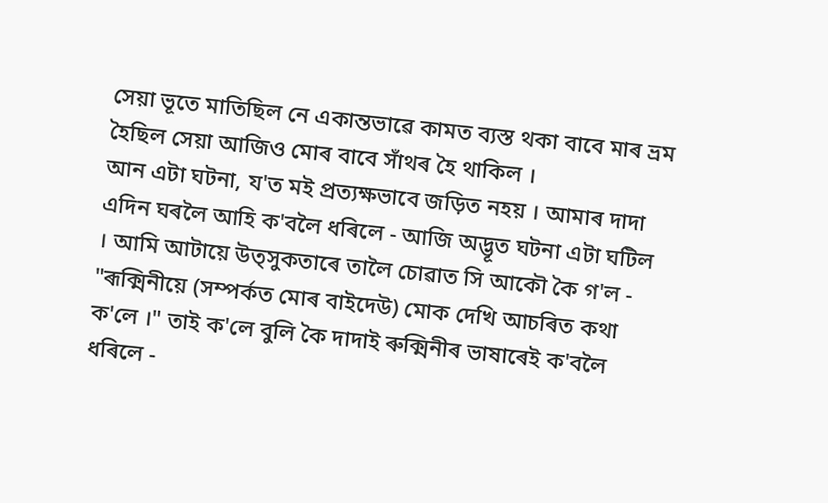সেয়া ভূতে মাতিছিল নে একান্তভাৱে কামত ব্যস্ত থকা বাবে মাৰ ভ্ৰম হৈছিল সেয়া আজিও মোৰ বাবে সাঁথৰ হৈ থাকিল ।
আন এটা ঘটনা, য'ত মই প্ৰত্যক্ষভাবে জড়িত নহয় । আমাৰ দাদা এদিন ঘৰলৈ আহি ক'বলৈ ধৰিলে - আজি অদ্ভূত ঘটনা এটা ঘটিল । আমি আটায়ে উত্সুকতাৰে তালৈ চোৱাত সি আকৌ কৈ গ'ল - "ৰূক্মিনীয়ে (সম্পৰ্কত মোৰ বাইদেউ) মোক দেখি আচৰিত কথা ক'লে ।" তাই ক'লে বুলি কৈ দাদাই ৰুক্মিনীৰ ভাষাৰেই ক'বলৈ ধৰিলে -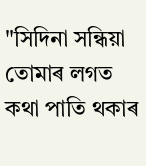"সিদিনা সন্ধিয়া তোমাৰ লগত কথা পাতি থকাৰ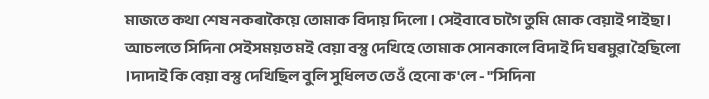মাজতে কথা শেষ নকৰাকৈয়ে তোমাক বিদায় দিলো । সেইবাবে চাগৈ তুমি মোক বেয়াই পাইছা । আচলতে সিদিনা সেইসময়ত মই বেয়া বস্তু দেখিহে তোমাক সোনকালে বিদাই দি ঘৰমুৱা হৈছিলো ।দাদাই কি বেয়া বস্তু দেখিছিল বুলি সুধিলত তেওঁ হেনো ক'লে - "সিদিনা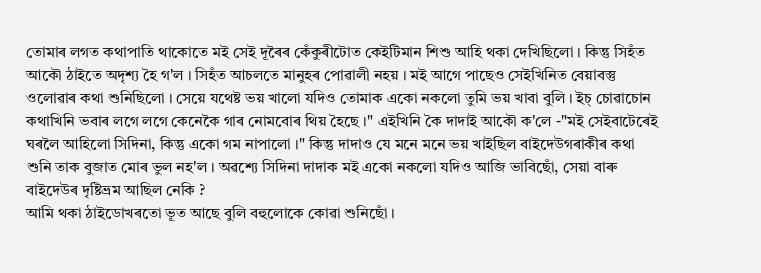তোমাৰ লগত কথাপাতি থাকোতে মই সেই দূৰৈৰ কেঁকুৰীটোত কেইটিমান শিশু আহি থকা দেখিছিলো । কিন্তু সিহঁত আকৌ ঠাইতে অদৃশ্য হৈ গ'ল । সিহঁত আচলতে মানুহৰ পোৱালী নহয় । মই আগে পাছেও সেইখিনিত বেয়াবস্তু ওলোৱাৰ কথা শুনিছিলো । সেয়ে যথেষ্ট ভয় খালো যদিও তোমাক একো নকলো তুমি ভয় খাবা বুলি । ইচ্ চোৱাচোন কথাখিনি ভবাৰ লগে লগে কেনেকৈ গাৰ নোমবোৰ থিয় হৈছে ।" এইখিনি কৈ দাদাই আকৌ ক'লে -"মই সেইবাটেৰেই ঘৰলৈ আহিলো সিদিনা, কিন্তু একো গম নাপালো ।" কিন্তু দাদাও যে মনে মনে ভয় খাইছিল বাইদেউগৰাকীৰ কথা শুনি তাক বুজাত মোৰ ভুল নহ'ল । অৱশ্যে সিদিনা দাদাক মই একো নকলো যদিও আজি ভাবিছোঁ, সেয়া বাৰু বাইদেউৰ দৃষ্টিভ্ৰম আছিল নেকি ?
আমি থকা ঠাইডোখৰতো ভূত আছে বুলি বহুলোকে কোৱা শুনিছোঁ ।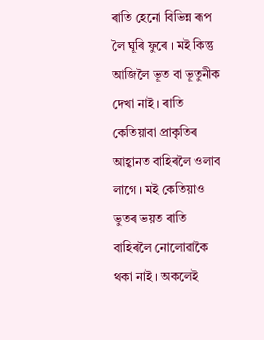ৰাতি হেনো বিভিন্ন ৰূপ লৈ ঘূৰি ফুৰে । মই কিন্তু আজিলৈ ভূত বা ভূতুনীক দেখা নাই । ৰাতি কেতিয়াবা প্ৰাকৃতিৰ আহ্বানত বাহিৰলৈ ওলাব লাগে । মই কেতিয়াও ভুতৰ ভয়ত ৰাতি বাহিৰলৈ নোলোৱাকৈ থকা নাই । অকলেই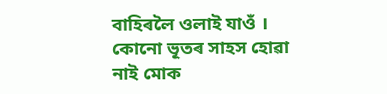বাহিৰলৈ ওলাই যাওঁ । কোনো ভূতৰ সাহস হোৱা নাই মোক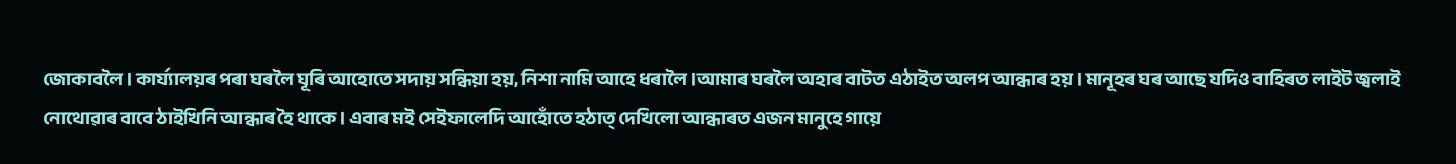জোকাবলৈ । কাৰ্য্যালয়ৰ পৰা ঘৰলৈ ঘূৰি আহোতে সদায় সন্ধিয়া হয়, নিশা নামি আহে ধৰালৈ ।আমাৰ ঘৰলৈ অহাৰ বাটত এঠাইত অলপ আন্ধাৰ হয় । মানূহৰ ঘৰ আছে যদিও বাহিৰত লাইট জ্বলাই নোথোৱাৰ বাবে ঠাইখিনি আন্ধাৰ হৈ থাকে । এবাৰ মই সেইফালেদি আহোঁতে হঠাত্ দেখিলো আন্ধাৰত এজন মানুহে গায়ে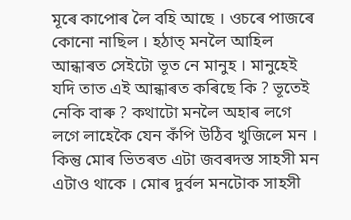মূৰে কাপোৰ লৈ বহি আছে । ওচৰে পাজৰে কোনো নাছিল । হঠাত্ মনলৈ আহিল আন্ধাৰত সেইটো ভূত নে মানুহ । মানুহেই যদি তাত এই আন্ধাৰত কৰিছে কি ? ভূতেই নেকি বাৰু ? কথাটো মনলৈ অহাৰ লগে লগে লাহেকৈ যেন কঁপি উঠিব খুজিলে মন । কিন্তু মোৰ ভিতৰত এটা জবৰদস্ত সাহসী মন এটাও থাকে । মোৰ দুৰ্বল মনটোক সাহসী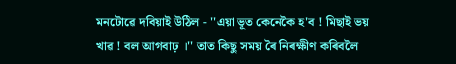মনটোৱে দবিয়াই উঠিল - ''এয়া ভূত কেনেকৈ হ'ব ! মিছাই ভয় খাৱ ! বল আগবাঢ় ।'' তাত কিছু সময় ৰৈ নিৰক্ষীণ কৰিবলৈ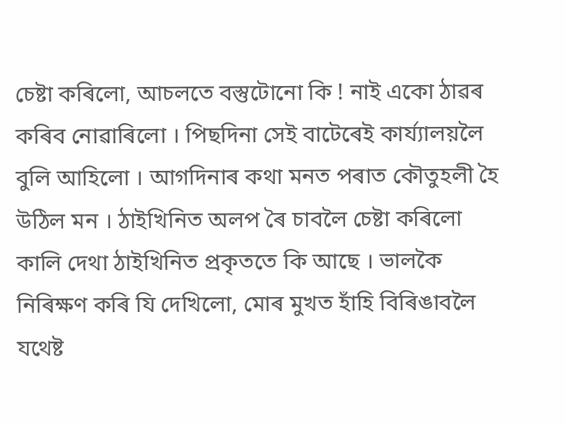চেষ্টা কৰিলো, আচলতে বস্তুটোনো কি ! নাই একো ঠাৱৰ কৰিব নোৱাৰিলো । পিছদিনা সেই বাটেৰেই কাৰ্য্যালয়লৈ বুলি আহিলো । আগদিনাৰ কথা মনত পৰাত কৌতুহলী হৈ উঠিল মন । ঠাইখিনিত অলপ ৰৈ চাবলৈ চেষ্টা কৰিলো কালি দেথা ঠাইখিনিত প্ৰকৃততে কি আছে । ভালকৈ নিৰিক্ষণ কৰি যি দেখিলো, মোৰ মুখত হাঁহি বিৰিঙাবলৈ যথেষ্ট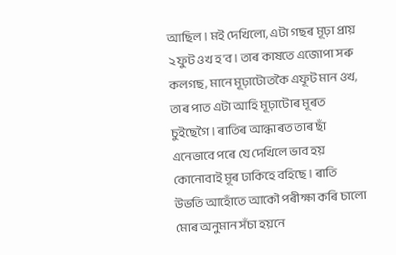আছিল । মই দেখিলো, এটা গছৰ মূঢ়া প্ৰায় ২ ফুট ওখ হ'ব । তাৰ কাষতে এজোপা সৰু কলগছ, মানে মূঢ়াটোতকৈ এফূট মান ওখ, তাৰ পাত এটা আহি মূঢ়াটোৰ মূৰত চুইছেগৈ । ৰাতিৰ আন্ধাৰত তাৰ ছাঁ এনেভাবে পৰে যে দেখিলে ভাব হয় কোনোবাই মূৰ ঢাকিহে বহিছে । ৰাতি উভতি আহোঁতে আকৌ পৰীক্ষা কৰি চালো মোৰ অনুমান সঁচা হয়নে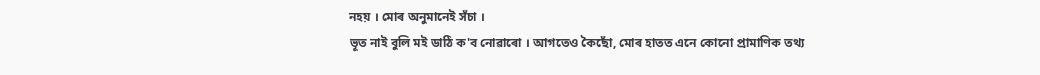নহয় । মোৰ অনুমানেই সঁচা ।
ভূত নাই বুলি মই ডাঠি ক'ব নোৱাৰো । আগতেও কৈছোঁ, মোৰ হাতত এনে কোনো প্ৰামাণিক তথ্য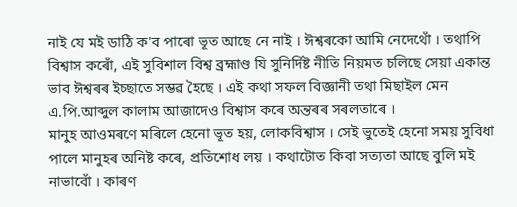নাই যে মই ডাঠি ক'ব পাৰো ভূত আছে নে নাই । ঈশ্বৰকো আমি নেদেথোঁ । তথাপি বিশ্বাস কৰোঁ, এই সুবিশাল বিশ্ব ব্ৰহ্মাণ্ড যি সুনিৰ্দিষ্ট নীতি নিয়মত চলিছে সেয়া একান্ত ভাব ঈশ্বৰৰ ইচ্ছাতে সম্ভৱ হৈছে । এই কথা সফল বিজ্ঞানী তথা মিছাইল মেন এ.পি.আব্দুল কালাম আজাদেও বিশ্বাস কৰে অন্তৰৰ সৰলতাৰে ।
মানুহ আওমৰণে মৰিলে হেনো ভূত হয়, লোকবিশ্বাস । সেই ভুতেই হেনো সময় সুবিধা পালে মানুহৰ অনিষ্ট কৰে, প্ৰতিশোধ লয় । কথাটোত কিবা সত্যতা আছে বুলি মই নাভাবোঁ । কাৰণ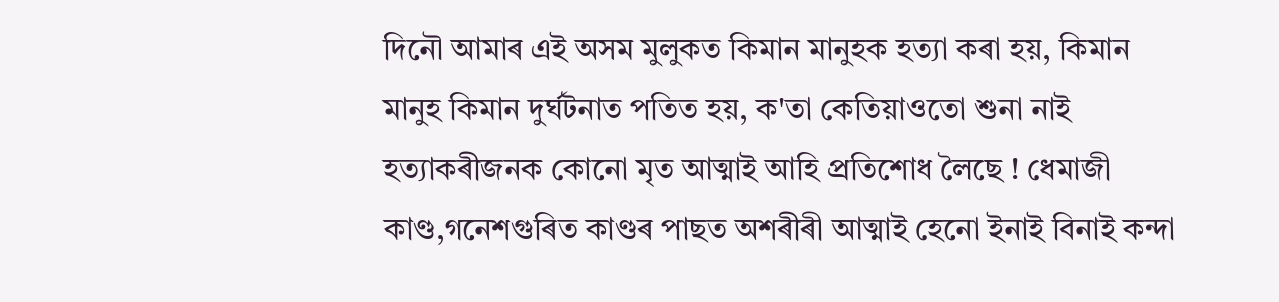দিনৌ আমাৰ এই অসম মুলুকত কিমান মানুহক হত্যা কৰা হয়, কিমান মানুহ কিমান দুৰ্ঘটনাত পতিত হয়, ক'তা কেতিয়াওতো শুনা নাই হত্যাকৰীজনক কোনো মৃত আত্মাই আহি প্ৰতিশোধ লৈছে ! ধেমাজী কাণ্ড,গনেশগুৰিত কাণ্ডৰ পাছত অশৰীৰী আত্মাই হেনো ইনাই বিনাই কন্দা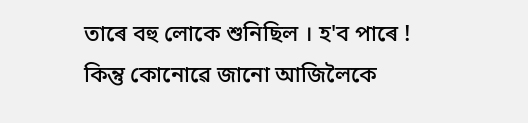তাৰে বহু লোকে শুনিছিল । হ'ব পাৰে ! কিন্তু কোনোৱে জানো আজিলৈকে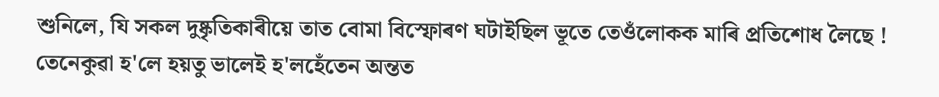শুনিলে, যি সকল দুষ্কৃতিকাৰীয়ে তাত বোমা বিস্ফোৰণ ঘটাইছিল ভূতে তেওঁলোকক মাৰি প্ৰতিশোধ লৈছে ! তেনেকুৱা হ'লে হয়তু ভালেই হ'লহেঁতেন অন্তত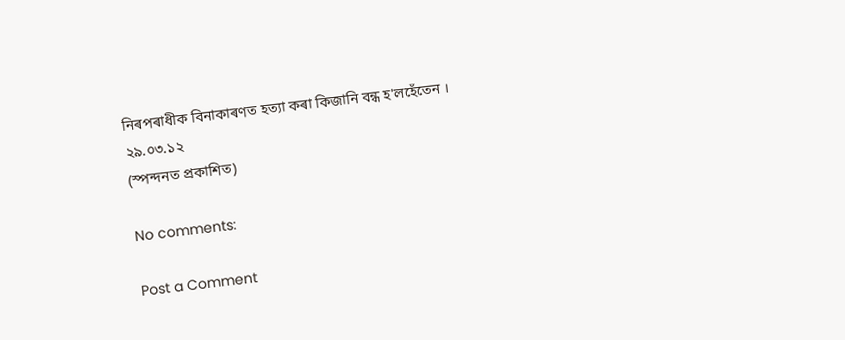নিৰপৰাধীক বিনাকাৰণত হত্যা কৰা কিজানি বন্ধ হ'লহেঁতেন ।
২৯.০৩.১২
(স্পন্দনত প্ৰকাশিত)

No comments:

Post a Comment